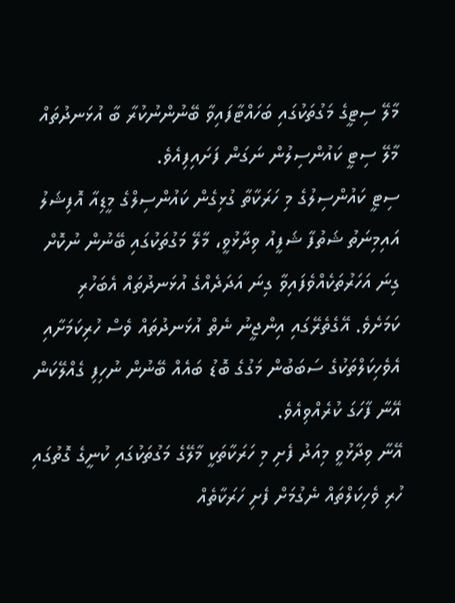މާލޭ ސިޓީގެ މަގުތަކުގައި ބަހައްޓާފައިވާ ބޭނުންނުކުރާ ބާ އުޅަނދުތައް މާލޭ ސިޓީ ކައުންސިލުން ނަގަން ފަށައިފިއެވެ.
ސިޓީ ކައުންސިލުގެ މި ހަރަކާތާ ގުޅިގެން ކައުންސިލްގެ މީޑިއާ އޮފިޝަލު އައިމިނަތު ޝަތުފާ ޝަފީއު ވިދާޅުވީ، މާލޭ މަގުތަކުގައި ބޭނުން ނުކޮށް ގިނަ އަހަރުތަކެއްވެފައިވާ ގިނަ އަދަދެއްގެ އުޅަނދުތައް އެބަހުރި ކަމަށެވެ. އޭގެތެރޭގައި އިންޖީނު ނެތް އުޅަނދުތައް ވެސް ހުރިކަމަށާއި އެވެހިކަލްތަކުގެ ސަބަބުން މަގުގެ ބޮޑު ބައެއް ބޭނުން ނުހިފި ގެއްލޭކަން އޭނާ ފާހަގަ ކުރެއްވިއެވެ.
އޭނާ ވިދާޅުވީ މިއަދު ފެށި މި ހަރަކާތަކީ މާލޭގެ މަގުތަކުގައި ކުނީގެ ގޮތުގައި ހުރި ވެހިކަލްތައް ނެގުމަށް ފެށި ހަރަކާތެއް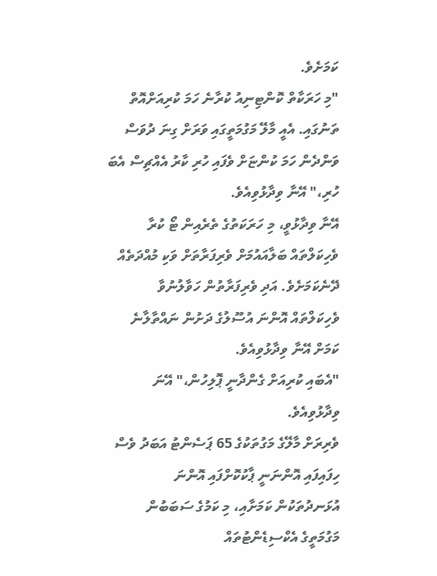ކަމަށެވެ.
"މި ހަރަކާތް ކޮންޓިނިއު ކުރާނެ ހަމަ ކުރިއަށްއޮތް ތަނުގައި. އެއީ މާލޭ މަގުމަތީގައި ވަރަށް ގިނަ ދުވަސް ވަންދެން ހަމަ ކުންޏަށް ވެފައި ހުރި ކާރު އެއްޗިސް އެބަ ހުރި،" އޭނާ ވިދާޅުވިއެވެ.
އޭނާ ވިދާޅުވީ، މި ހަރަކަތުގެ ތެރެއިން ޓޯ ކުރާ ވެހިކަލްތައް ބަލާއައުމަށް ވެރިފަރާތަށް ވަކި މުއްދަތެއް ދޭނެކަމަށެވެ. އަދި ވެރިފަރާތުން ހަވާލުނުވާ ވެހިކަލްތައް އޮންނަ އުސޫލުގެ ދަށުން ނައްތާލާނެ ކަމަށް އޭނާ ވިދާޅުވިއެވެ.
"އެބައި ކުރިއަށް ގެންދާނީ ޕޮލިހުން،" އޭނަ ވިދާޅުވިއެވެ.
ވެރިރަށް މާލޭގެ މަގުތަކުގެ 65 ޕަސެންޓު އަބަދު ވެސް ހިފައިފައި އޮންނަނީ ޕާކުކޮށްފައި އޮންނަ އުޅަނދުތަކުން ކަމަށާއި، މި ކަމުގެ ސަބަބުން މަގުމަތީގެ އެކްސިޑެންޓުތައް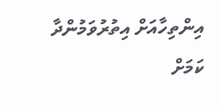އިންތިހާއަށް އިތުރުވަމުންދާ ކަމަށް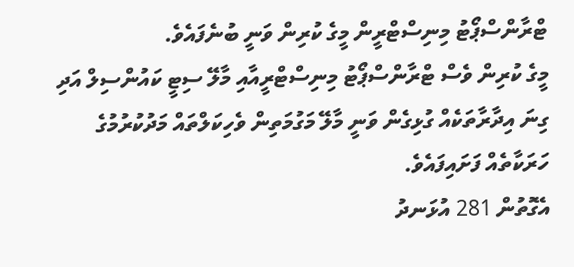ޓްރާންސްޕޯޓު މިނިސްޓްރީން މީގެ ކުރިން ވަނީ ބުނެފައެވެ.
މީގެ ކުރިން ވެސް ޓްރާންސްޕޯޓު މިނިސްޓްރީއާއި މާލޭ ސިޓީ ކައުންސިލް އަދި ގިނަ އިދާރާތަކެއް ގުޅިގެން ވަނީ މާލޭ މަގުމަތިން ވެހިކަލްތައް މަދުކުރުމުގެ ހަރަކާތެއް ފަށައިފައެވެ.
އެގޮތުން 281 އުޅަނދު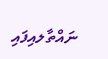ނައްތާލއިފައި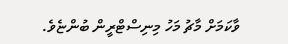ވާކަމަށް މާޗު މަހު މިނިސްޓްރީން ބުންޏެވެ.